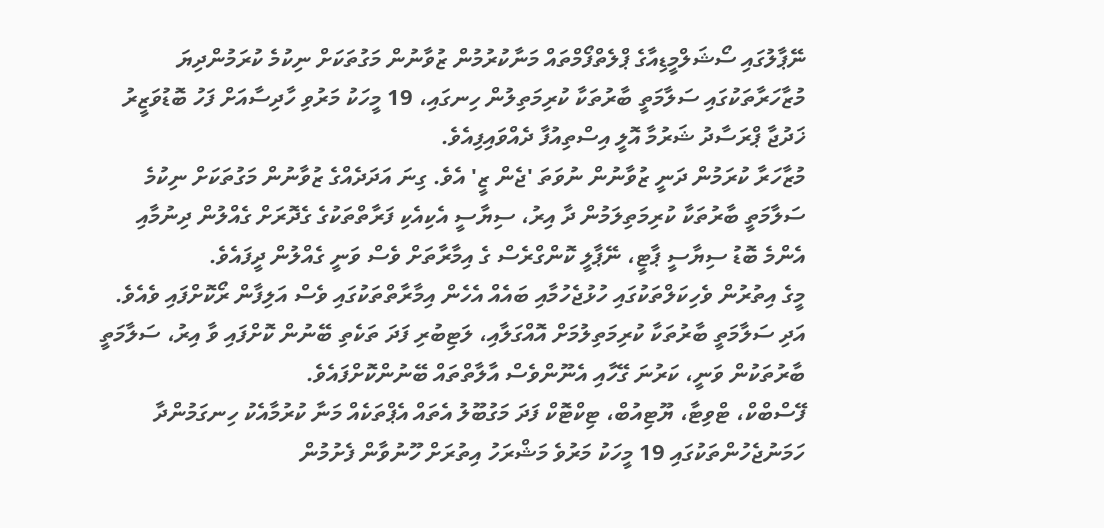ނޭޕާލުގައި ސޯޝަލްމީޑިއާގެ ޕްލެތްފޯމްތައް މަނާކުރުމުން ޒުވާނުން މަގުތަކަށް ނިކުމެ ކުރަމުންދިޔަ މުޒާހަރާތަކުގައި ސަލާމަތީ ބާރުތަކާ ކުރިމަތިލުން ހިނގައި، 19 މީހަކު މަރުވި ހާދިސާއަށް ފަހު ބޮޑުވަޒީރު ޚަދުޖާ ޕްރަސާދު ޝަރުމާ އޮލީ އިސްތިއުފާ ދެއްވައިފިއެވެ.
މުޒާހަރާ ކުރަމުން ދަނީ ޒުވާނުން ނުވަތަ 'ޖެން ޒީ' އެވެ. ގިނަ އަދަދެއްގެ ޒުވާނުން މަގުތަކަށް ނިކުމެ ސަލާމަތީ ބާރުތަކާ ކުރިމަތިލަމުން ދާ އިރު، ސިޔާސީ އެކިއެކި ފަރާތްތަކުގެ ގެދޮރަށް ގެއްލުން ދިނުމާއި އެންމެ ބޮޑު ސިޔާސީ ޕާޓީ، ނޭޕާލީ ކޮންގްރެސް ގެ އިމާރާތަށް ވެސް ވަނީ ގެއްލުން ދީފައެވެ.
މީގެ އިތުރުން ވެހިކަލްތަކުގައި ހުޅުޖެހުމާއި ބައެއް އެހެން އިމާރާތްތަކުގައި ވެސް އަލިފާން ރޯކޮށްފައި ވެއެވެ. އަދި ސަލާމަތީ ބާރުތަކާ ކުރިމަތިލުމަށް އޮއްގަލާއި، ލަޓިބުރި ފަދަ ތަކެތި ބޭނުން ކޮށްފައި ވާ އިރު، ސަލާމަތީ ބާރުތަކުން ވަނީ، ކަރުނަ ގޭހާއި އެނޫންވެސް އާލާތްތައް ބޭނުންކޮށްފައެވެ.
ފޭސްބްކް، ޓްވިޓާ، ޔޫޓިއުބް، ޓިކްޓޮކް ފަދަ މަގުބޫލު އެތައް އެޕްތަކެއް މަނާ ކުރުމާއެކު ހިނގަމުންދާ ހަމަނުޖެހުންތަކުގައި 19 މީހަކު މަރުވެ މަޝްރަހު އިތުރަށް ހޫނުވާން ފެށުމުން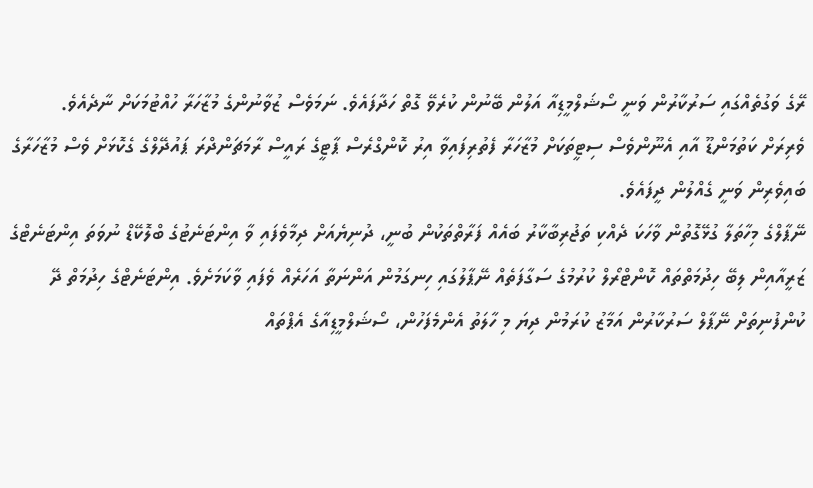ރޭގެ ވަގުތެއްގައި ސަރުކާރުން ވަނީ ސޯޝަލްމީޑިއާ އަލުން ބޭނުން ކުރެވޭ ގޮތް ހަދާފައެވެ. ނަމަވެސް ޒުވާނުންގެ މުޒާހަރާ ހުއްޓުމަކަށް ނާދެއެވެ.
ވެރިރަށް ކަތުމަންޑޫ އާއި އެނޫންވެސް ސިޓީތަކަށް މުޒާހަރާ ފެތުރިފައިވާ އިރު ކޮންގްރެސް ޕާޓީގެ ރައީސް ރާމަޗަންދްރަ ޕައުދޭލްގެ ގެކޮޅަށް ވެސް މުޒާހަރާގެ ބައިވެރިން ވަނީ ގެއްލުން ދީފައެވެ.
ނޭޕާލްގެ މިހާތަލާ ގުޅޭގޮތުން ވާހަކަ ދެއްކި ތަޖުރިބާކާރު ބައެއް ފަރާތްތަކުން ބުނީ، ދުނިޔެއަށް ދިމާވެފައި ވާ އިންޓަނެޓުގެ ބްލޮކޭޑް ނުވަތަ އިންޓަނެޓްގެ ޒަރީއާއިން ލިބޭ ހިދުމަތްތައް ކޮންޓްރޯލް ކުރުމުގެ ސަގާފަތެއް ނޭޕާލުގައި ހިނގަމުން އަންނަތާ އަހަރެއް ވެފައި ވާކަމަށެވެ. އިންޓަނެޓްގެ ހިދުމަތް ދޭ ކުންފުނިތަށް ނޭޕާލް ސަރުކާރުން އަމާޒު ކުރަމުން ދިޔަ މި ހާލަތު އެންމެފަހުން، ސޯޝަލްމީޑިއާގެ އެޕްތައް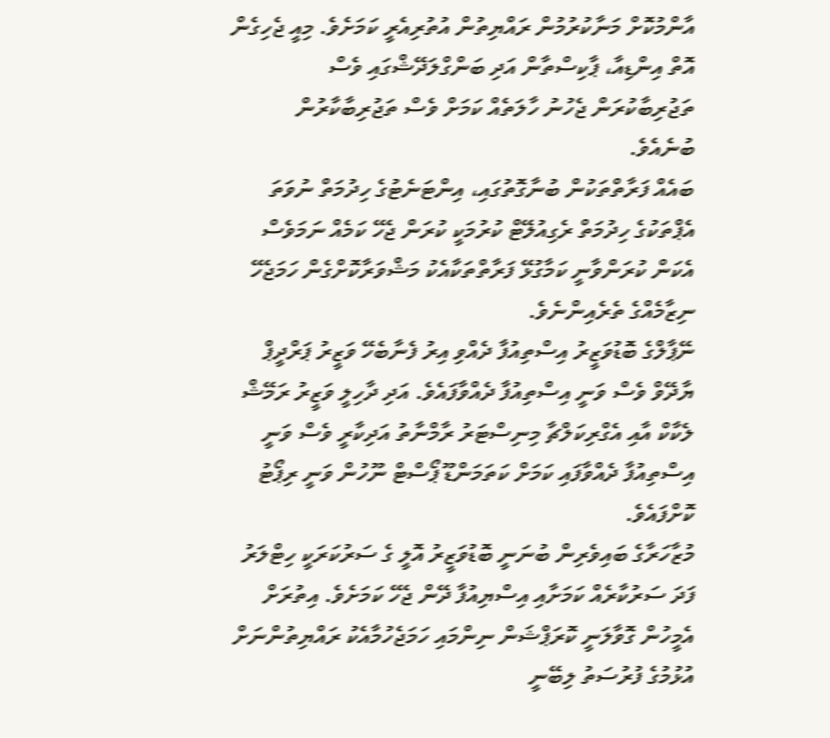އާންމުކޮށް މަނާކުރުމުން ރައްޔިތުން އުތުރިއެރީ ކަމަށެވެ. މިއީ ޖެހިގެން އޮތް އިންޑިއާ، ޕާކިސްތާން އަދި ބަންގްލަދޭޝްގައި ވެސް ތަޖުރިބާކުރަން ޖެހުނު ހާލަތެއް ކަމަށް ވެސް ތަޖުރިބާކާރުން ބުނެއެވެ.
ބައެއް ފަރާތްތަކުން ބުނާގޮތުގައި، އިންޓަނެޓުގެ ހިދުމަތް ނުވަތަ އެޕްތަކުގެ ހިދުމަތް ރެގިއުލޭޓް ކުރުމަކީ ކުރަން ޖެހޭ ކަމެއް ނަމަވެސް އެކަން ކުރަންވާނީ ކަމާގުޅޭ ފަރާތްތަކާއެކު މަޝްވަރާކޮށްގެން ހަމަޖެހޭ ނިޒާމެއްގެ ތެރެއިންނެވެ.
ނޭޕާލްގެ ބޮޑުވަޒީރު އިސްތިއުފާ ދެއްވި އިރު ފެނާބެހޭ ވަޒީރު ޕަރްދީޕް ޔާދޭވް ވެސް ވަނީ އިސްތިއުފާ ދެއްވާފައެވެ. އަދި ދާހިލީ ވަޒީރު ރަމޭޝް ލެކާކް އާއި އެގްރިކަލްޗާ މިނިސްޓަރު ރާމްނާތު އަދިކާރީ ވެސް ވަނީ އިސްތިއުފާ ދެއްވާފައި ކަމަށް ކަތަމަންޑޫ ޕޯސްޓް ނޫހުން ވަނީ ރިޕޯޓު ކޮށްފައެވެ.
މުޒާހަރާގެ ބައިވެރިން ބުނަނީ ބޮޑުވަޒީރު އޮލީ ގެ ސަރުކަރަކީ ހިޓްލަރު ފަދަ ސަރުކާރެއް ކަމަށާއި އިސްޔިއުފާ ދޭން ޖެހޭ ކަމަށެވެ. އިތުރަށް އެމީހުން ގޮވާލަނީ ކޮރަޕްޝަން ނިންމައި ހަމަޖެހުމާއެކު ރައްޔިތުންނަށް އުޅުމުގެ ފުރުސަތު ލިބޭނީ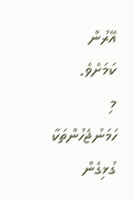އޭރުން ކަމަށެވެ.
މި ހަމަނުޖެހުންތަކާ ގުޅިގެން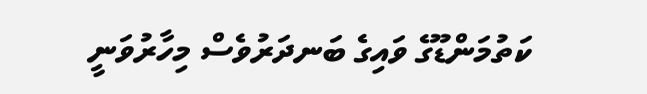ކަތުމަންޑޫގެ ވައިގެ ބަނދަރުވެސް މިހާރުވަނީ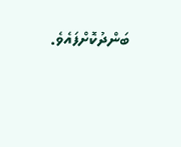ބަންދުކޮށްފައެވެ.